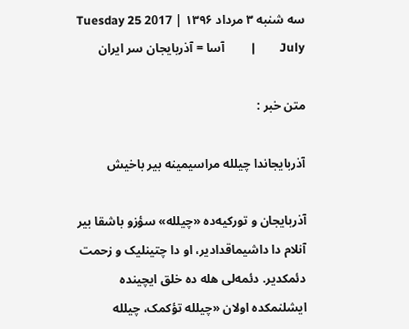سه شنبه ۳ مرداد ۱۳۹۶ | 2017 Tuesday 25 July        |         آسا = آذربایجان سر ایران

متن خبر :

آذربایجاندا چیلله مراسیمینه بیر باخیش

آذربایجان و تورکیه‌ده «چیلله» سؤزو باشقا بیر آنلام دا داشیماقدادیر، او دا چتینلیک و زحمت دئمکدیر. دئمه‌لی هله ده خلق ایچینده ایشلنمکده‌ اولان «چیلله تؤکمک، چیلله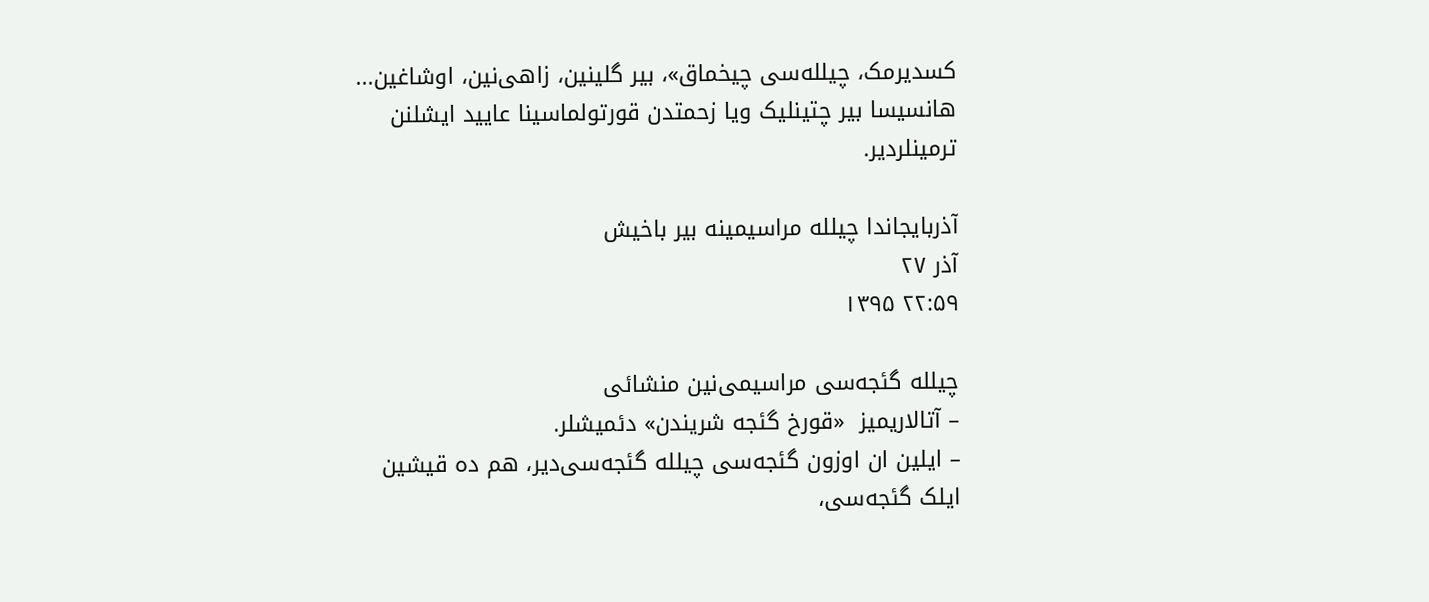کسدیرمک، چیلله‌سی چیخماق»، بیر گلینین، زاهی‌نین، اوشاغین... هانسیسا بیر چتینلیک ویا زحمتدن قورتولماسینا عایید ایشلنن ترمینلردیر.

آذربایجاندا چیلله مراسیمینه بیر باخیش
آذر ۲۷
۲۲:۵۹ ۱۳۹۵

چیلله گئجه‌سی مراسیمی‌نین منشائی
– آتالاریمیز  «قورخ گئجه شریندن» دئمیشلر.
– ایلین ان اوزون گئجه‌سی چیلله گئجه‌سی‌دیر، هم ده قیشین ایلک گئجه‌سی،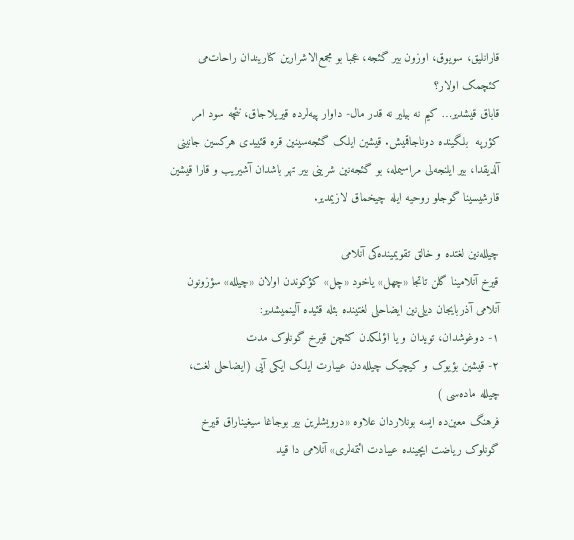قارانلیق، سویوق، اوزون بیر گئجه، عجبا بو مجمع‌الاشرارین کناریندان راحات‌می کئچمک اولار؟
قاباق قیشدیر… کیم نه بیلیر نه قدر مال- داوار پیه‌‌لرده قیریلاجاق، نئچه سود امر کؤرپه ‌ بلگینده دوناجاقمیش. قیشین ایلک گئجه‌سینین قره ‌قئییدی هرکسین جانینی آلدیقدا، بیر ایلنجه‌لی مراسیمله، بو گئجه‌نین شرینی بیر تهر باشدان آشیریب و قارا قیشین قارشیسینا گوجلو روحیه ‌ایله چیخماق لازیمدیر.

چیلله‌نین لغتده و خالق تقویمینده‌کی آنلامی
قیرخ آنلامینا گلن تاتجا «چهل» یاخود «چل» کؤکوندن اولان «چیلله» سؤزونون آنلامی آذربایجان دیلی‌نین ایضاحلی لغتینده بئله قئیده آلینمیشدیر:
۱- دوغوشدان، تویدان و یا اؤلمکدن کئچن قیرخ گونلوک مدت
۲- قیشین بؤیوک و کیچیک چیلله‌دن عیبارت ایلک ایکی آیی (ایضاحلی لغت، چیلله ماده‌سی )
فرهنگ معین‌ده ایسه بونلاردان علاوه «درویشلرین بیر بوجاغا سیغیناراق قیرخ‌ گونلوک ریاضت ایچینده عیبادت ائتمه‌لری» آنلامی دا قید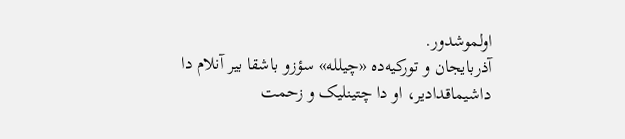اولموشدور.
آذربایجان و تورکیه‌ده «چیلله» سؤزو باشقا بیر آنلام دا داشیماقدادیر، او دا چتینلیک و زحمت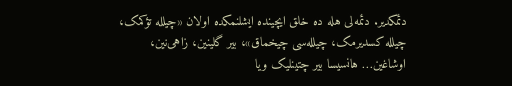دئمکدیر. دئمه‌لی هله ده خلق ایچینده ایشلنمکده‌ اولان «چیلله تؤکمک، چیلله کسدیرمک، چیلله‌سی چیخماق»، بیر گلینین، زاهی‌نین، اوشاغین… هانسیسا بیر چتینلیک ویا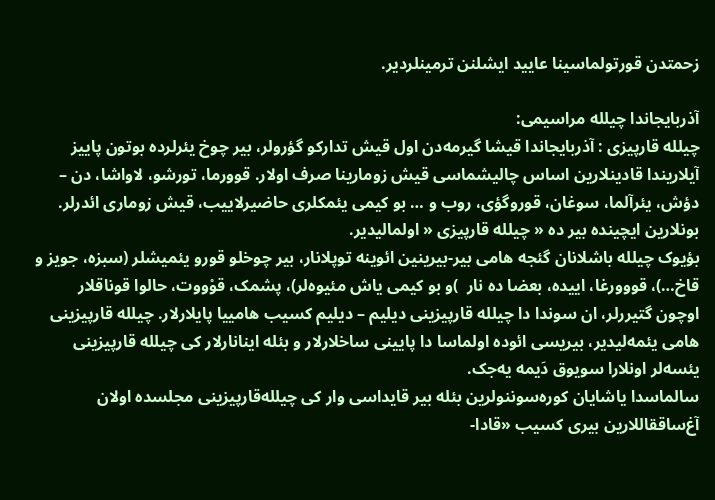زحمتدن قورتولماسینا عایید ایشلنن ترمینلردیر.

آذربایجاندا چیلله مراسیمی:
چیلله قارپیزی : آذربایجاندا قیشا گیرمه‌دن اول قیش تدارکو گؤرولر، بیر چوخ یئرلرده بوتون پاییز آیلاریندا‌ قادینلارین اساس چالیشماسی قیش زومارینا صرف اولار. قوورما، تورشو، لاواشا، دن – دؤش، یئرآلما، سوغان، قوروگؤی، روب و … بو کیمی یئمکلری حاضیرلاییب، قیش زوماری ائدرلر. بونلارین ایچینده بیر ده « چیلله قارپیزی « اولمالیدیر.
بؤیوک چیلله باشلانان گئجه هامی بیر-بیرینین ائوینه توپلانار، بیر چوخلو قورو یئمیشلر (سبزه، جویز و قاخ…)، قووورغا، اییده، بعضا ده نار  )و بو کیمی یاش مئیوه‌لر)، پشمک، قوْووت، حالوا قوناقلار اوچون گتیررلر، ان سوندا دا چیلله‌ قارپیزینی دیلیم – دیلیم کسیب هامییا پایلارلار. چیلله قارپیزینی هامی یئمه‌لیدیر، بیریسی ائوده اولماسا دا پایینی ساخلارلار و بئله اینانارلار کی چیلله قارپیزینی یئسه‌لر اونلارا سویوق دَیمه یه‌جک.
سالماسدا یاشایان کوره‌سوننولرین بئله بیر قایداسی وار کی چیلله‌قارپیزینی مجلسده اولان آغ‌ساققاللارین بیری کسیب «قادا-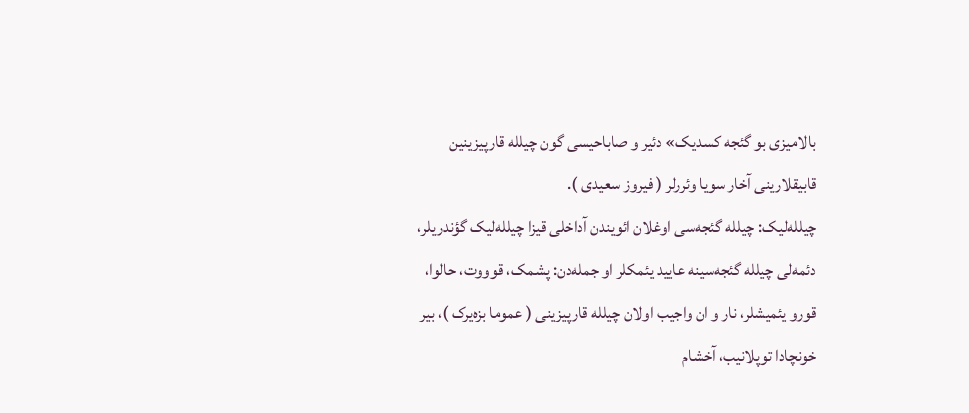بالامیزی بو گئجه کسدیک» دئیر و صاباحیسی گون چیلله قارپیزینین قابیقلارینی آخار سویا وئررلر ( فیروز سعیدی ).
چیلله‌لیک: چیلله گئجه‌سی اوغلان ائویندن آداخلی قیزا چیلله‌لیک گؤندریلر، دئمه‌لی چیلله گئجه‌سینه عایید یئمکلر او جمله‌دن: پشمک، قوووت، حالوا، قورو یئمیشلر، نار و ان واجیب اولان چیلله قارپیزینی ( عموما بزه‌یرک )، بیر خونچادا توپلانیب، آخشام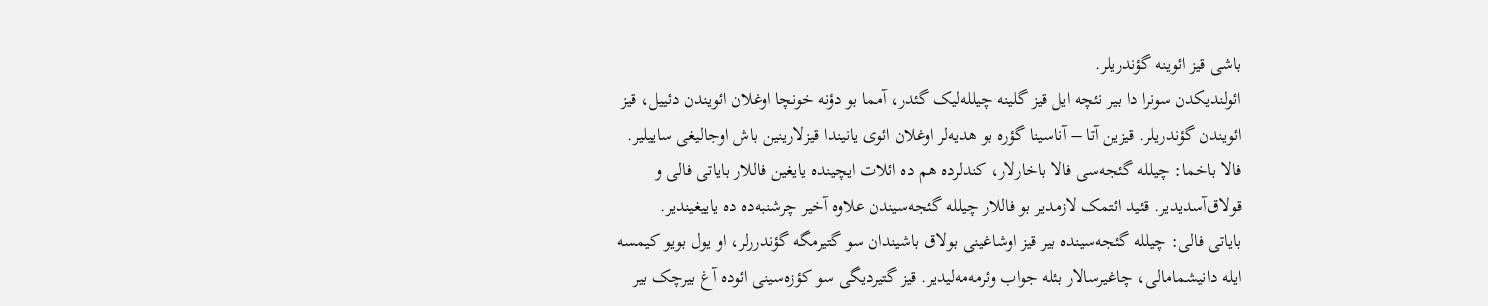باشی قیز ائوینه گؤندریلر.
ائولندیکدن سونرا دا بیر نئچه ایل قیز گلینه چیلله‌لیک گئدر، آمما بو دؤنه خونچا اوغلان ائویندن دئییل، قیز ائویندن گؤندریلر. قیزین آتا – آناسینا گؤره بو هدیه‌لر اوغلان ائوی یانیندا قیزلارینین باش اوجالیغی ساییلیر.
فالا باخما: چیلله گئجه‌سی فالا باخارلار، کندلرده هم ده ائلات ایچینده یایغین فاللار بایاتی فالی و قولاق‌آسدیدیر. قئید ائتمک لازمدیر بو فاللار چیلله گئجه‌سیندن علاوه آخیر چرشنبه‌ده ده یاییغیندیر.
بایاتی فالی: چیلله گئجه‌سینده بیر قیز اوشاغینی بولاق باشیندان سو گتیرمگه گؤندررلر، او یول بویو کیمسه ایله دانیشمامالی، چاغیرسالار بئله جواب وئرمه‌مه‌لیدیر. قیز گتیردیگی سو کؤزه‌سینی ائوده آغ‌ بیرچک بیر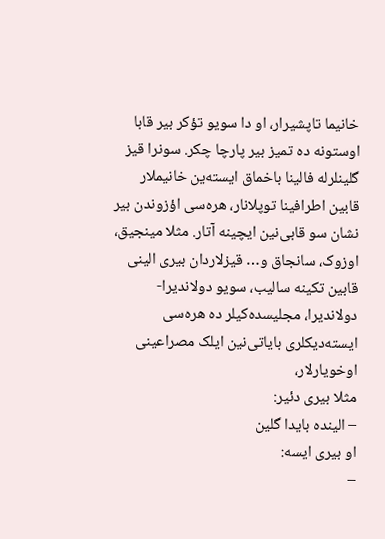خانیما تاپشیرار، او دا سویو تؤکر بیر قابا اوستونه ده تمیز بیر پارچا چکر. سونرا قیز گلینلرله فالینا باخماق ایسته‌ین خانیملار قابین اطرافینا توپلانار، هره‌سی اؤزوندن بیر نشان سو قابی‌نین ایچینه آتار. مثلا مینجیق، اوزوک، سانجاق و… قیزلاردان بیری الینی قابین تکینه سالیب، سویو دولاندیرا-دولاندیرا، مجلیسده‌کیلر ده هره‌سی ایسته‌دیکلری بایاتی‌نین ایلک مصراعینی اوخویارلار،
مثلا بیری دئیر:
– الینده بایدا گلین
او بیری ایسه:
–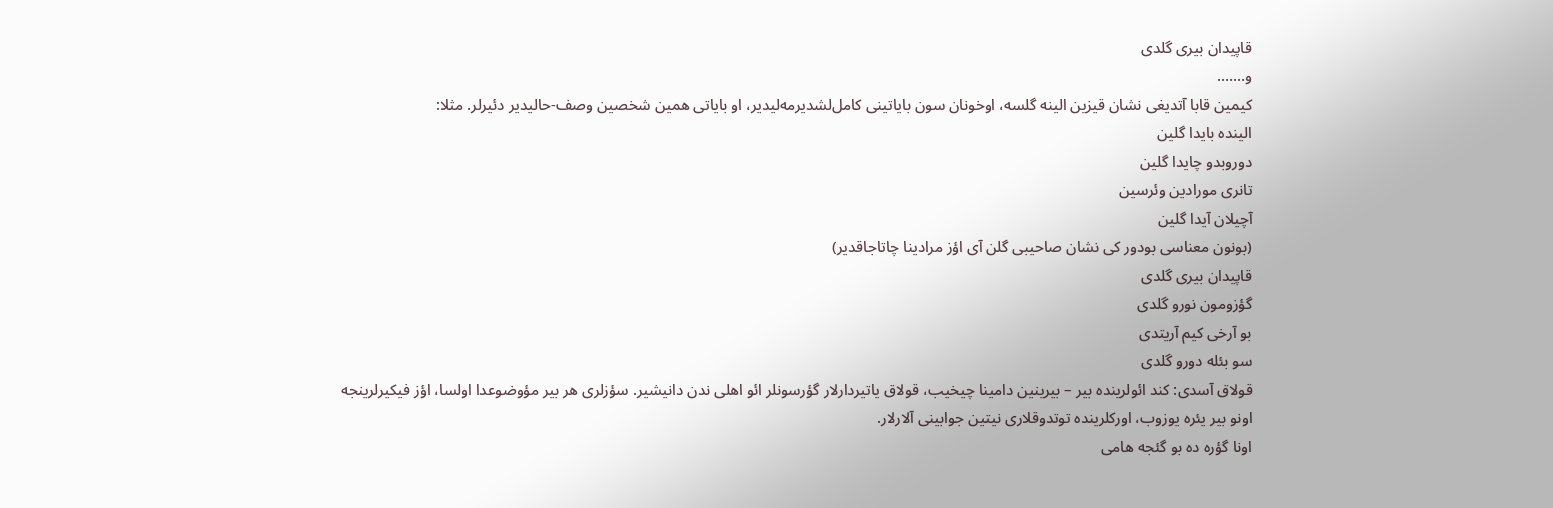قاپیدان بیری گلدی
و…….
کیمین قابا آتدیغی نشان قیزین الینه گلسه، اوخونان سون بایاتینی کامل‌لشدیرمه‌لیدیر، او بایاتی همین شخصین وصف-حالیدیر دئیرلر. مثلا:
الینده بایدا گلین
دوروبدو چایدا گلین
تانری مورادین وئرسین
آچیلان آیدا گلین
(بونون معناسی بودور کی نشان صاحیبی گلن آی اؤز مرادینا چاتاجاقدیر)
قاپیدان بیری گلدی
گؤزومون نورو گلدی
بو آرخی کیم آریتدی
سو بئله دورو گلدی
قولاق آسدی: کند ائولرینده بیر – بیرینین دامینا چیخیب، قولاق یاتیردارلار گؤرسونلر ائو اهلی ندن دانیشیر. سؤزلری هر بیر مؤوضوعدا اولسا، اؤز فیکیرلرینجه اونو بیر یئره یوزوب، اورکلرینده توتدوقلاری نیتین جوابینی آلارلار.
اونا گؤره ده بو گئجه هامی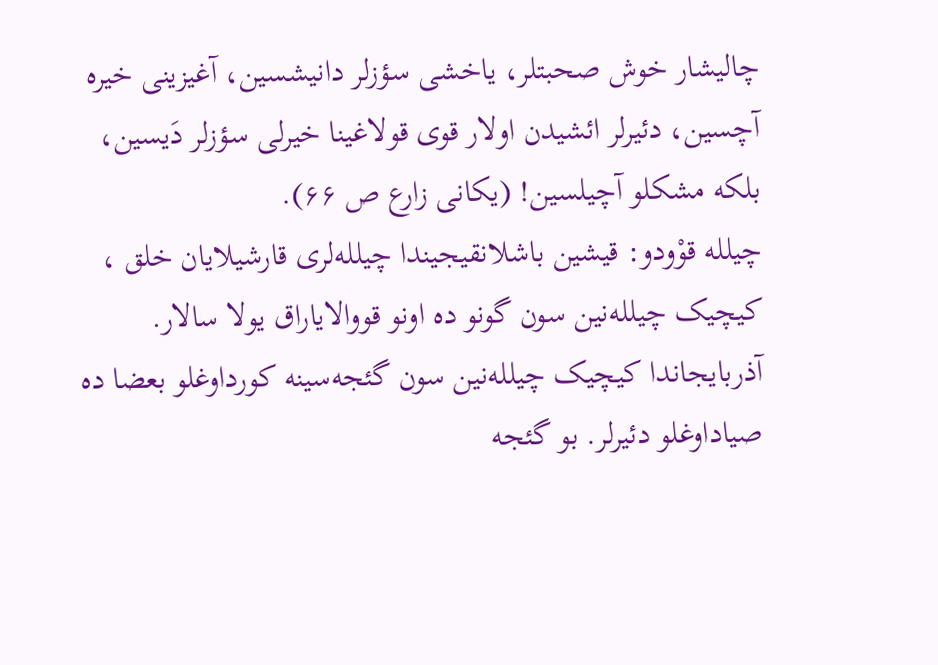چالیشار خوش صحبتلر، یاخشی سؤزلر دانیشسین، آغیزینی خیره آچسین، دئیرلر ائشیدن اولار قوی قولاغینا خیرلی سؤزلر دَیسین، بلکه مشکلو آچیلسین! (یکانی زارع ص ۶۶).
چیلله قوْودو: قیشین باشلانقیجیندا چیلله‌لری قارشیلایان خلق ، کیچیک چیلله‌نین سون گونو ده اونو قووالایاراق یولا سالار.
آذربایجاندا کیچیک چیلله‌‌نین سون گئجه‌سینه کورداوغلو بعضا ده صیاداوغلو دئیرلر. بو گئجه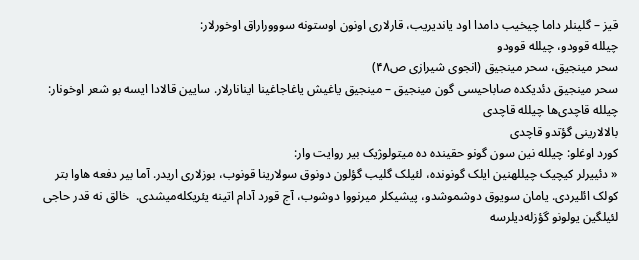قیز – گلینلر داما چیخیب دامدا اود یاندیریب، قارلاری اونون اوستونه سوووراراق اوخورلار:
چیلله قوودو، چیلله قوودو
سحر مینجیق، سحر مینجیق (انجوی شیرازی ص۴۸)
سحر مینجیق دئدیکده صاباحیسی گون مینجیق – مینجیق یاغیش یاغاجاغینا اینانارلار. سایین قالادا ایسه بو شعر اوخونار:
چیلله قاچدی‌ها چیلله قاچدی
بالالارینی گؤتدو قاچدی
کورد اوغلو: چیلله‌ نین سون گونو حقینده ده میتولوژیک بیر روایت وار:
« دئییرلر کیچیک چیللهنین ایلک گونونده، لئیلک گلیب گؤلون دونوق سولارینا قونوب، بوزلاری اریدر. آما بیر دفعه هاوا بتر کولک ائلیردی. یامان سویوق دوشموشدو، پیشیکلر میرنووا دوشوب، آج قورد آدام اتینه یئریکله‌میشدی.  خالق نه قدر حاجی لئیلگین یولونو گؤزله‌دیلرسه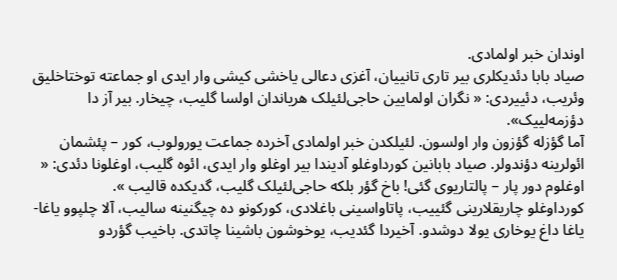اوندان خبر اولمادی.
صیاد بابا دئدیکلری بیر تاری تانییان، آغزی دعالی یاخشی کیشی وار ایدی او جماعته توختاخلیق وئریب، دئییردی: « نگران اولمایین حاجی‌لئیلک هریاندان اولسا گلیب، چیخار. بیر آز دا دؤزمه‌لییک».
آما گؤزله گؤزون وار اولسون. لئیلکدن خبر اولمادی آخرده جماعت یورولوب، کور – پئشمان ائولرینه دؤندولر. صیاد بابانین کورداوغلو آدیندا بیر اوغلو وار ایدی، ائوه گلیب، اوغلونا دئدی: « اوغلوم دور پار – پالتاریوی گئی! باخ گؤر بلکه حاجی‌لئیلک گلیب، گدیکده قالیب ».
کورداوغلو چاریقلارینی گئییب، پاتاواسینی باغلادی، کورکونو ده چیگنینه سالیب، آلا چلپوو یاغا-یاغا داغ یوخاری یولا دوشدو. آخیردا گئدیب، یوخوشون باشینا چاتدی. باخیب گؤردو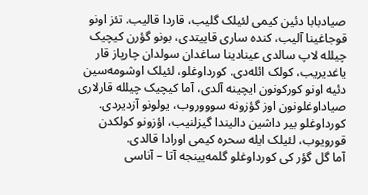صیادبابا دئین کیمی لئیلک گلیب، قاردا قالیب. تئز اونو قوجاغینا آلیب، کنده ساری قاییتدی، بونو گؤرن کیچیک چیلله لاپ سالدی عینادینا ساغدان سولدان چارپاز قار یاغدیریب، کولک ائله‌دی. کورداوغلو، لئیلک اوشومه‌سین دئیه اونو کورکونون ایچینه آلدی، آما کیچیک چیلله قارلاری صیاداوغلونون اوز گؤزونه سوووروب، یولونو آزدیردی. کورداوغلو بیر داشین دالیندا گیزلنیب، اؤزونو کولکدن قورویوب، لئیلک ایله سحره کیمی اورادا قالدی.
آما گل گؤر کی کورداوغلو گلمه‌یینجه آتا – آناسی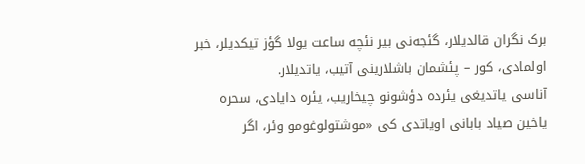برک نگران قالدیلار، گئجه‌نی بیر نئچه ساعت یولا گؤز تیکدیلر، خبر اولمادی، کور – پئشمان باشلارینی آتیب، یاتدیلار.
آناسی یاتدیغی یئرده دؤشونو چیخاریب، یئره دایادی، سحره یاخین صیاد بابانی اویاتدی کی «موشتولوغومو وئر، اگر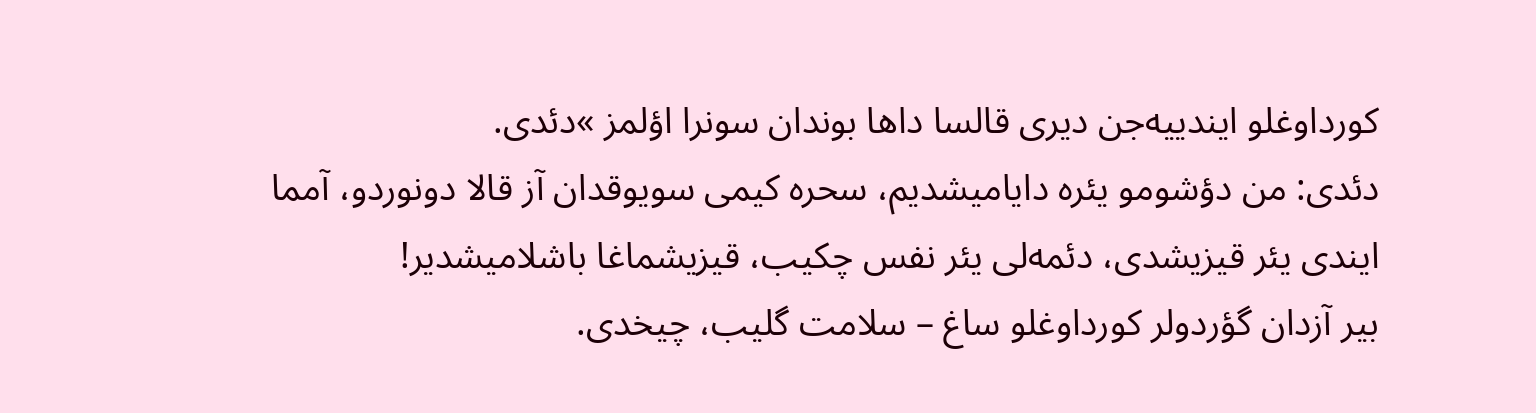کورداوغلو ایندییه‌جن دیری قالسا داها بوندان سونرا اؤلمز »دئدی.
دئدی: من دؤشومو یئره دایامیشدیم، سحره کیمی سویوقدان آز قالا دونوردو، آمما ایندی یئر قیزیشدی، دئمه‌لی یئر نفس چکیب، قیزیشماغا باشلامیشدیر!
بیر آزدان گؤردولر کورداوغلو ساغ – سلامت گلیب، چیخدی.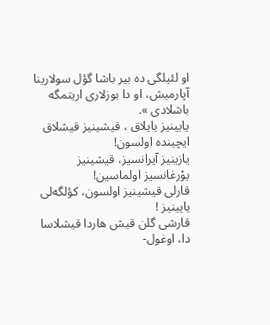او ‌لئیلگی ده بیر باشا گؤل سولارینا آپارمیش، او دا بوزلاری اریتمگه باشلادی ».
یایینیز یایلاق ، قیشینیز قیشلاق ایچینده اولسون!
یازینیز آیرانسیز، قیشینیز یوْرغانسیز اولماسین!
قارلی قیشینیز اولسون، کؤلگه‌لی یایینیز !
قارشی گلن قیش هاردا قیشلاسا دا، اوغول-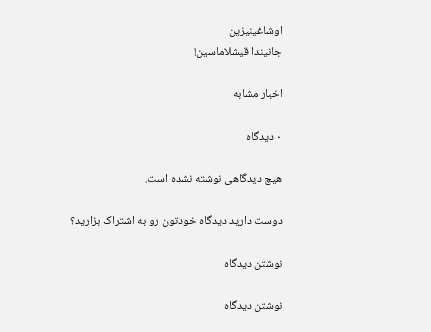اوشاغینیزین
جانیندا قیشلاماسین!

اخبار مشابه

۰ دیدگاه

هیچ دیدگاهی نوشته نشده است.

دوست دارید دیدگاه خودتون رو به اشتراک بزارید؟

نوشتن دیدگاه

نوشتن دیدگاه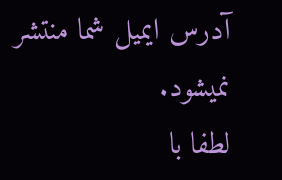آدرس ایمیل شما منتشر نمیشود.
لطفا با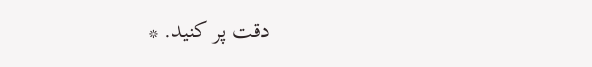دقت پر کنید. *